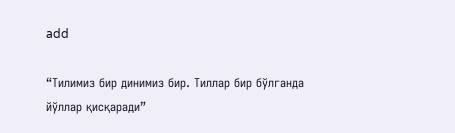add

“Тилимиз бир динимиз бир. Тиллар бир бўлганда йўллар қисқаради”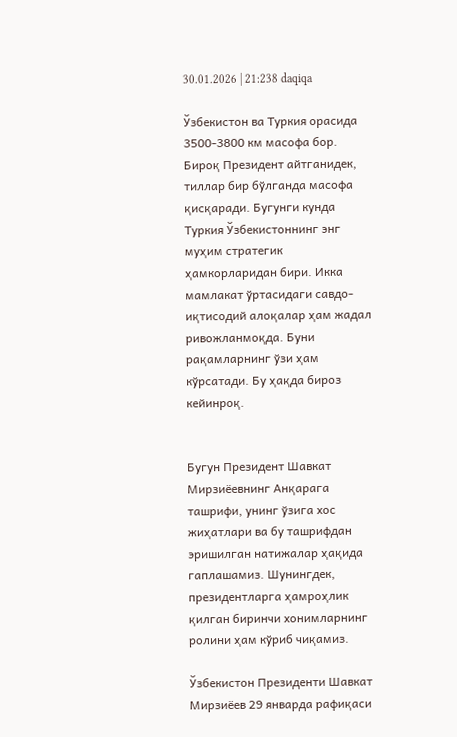30.01.2026 | 21:238 daqiqa

Ўзбекистон ва Туркия орасида 3500-3800 км масофа бор. Бироқ Президент айтганидек, тиллар бир бўлганда масофа қисқаради. Бугунги кунда Туркия Ўзбекистоннинг энг муҳим стратегик ҳамкорларидан бири. Икка мамлакат ўртасидаги савдо-иқтисодий алоқалар ҳам жадал ривожланмоқда. Буни рақамларнинг ўзи ҳам кўрсатади. Бу ҳақда бироз кейинроқ.


Бугун Президент Шавкат Мирзиёевнинг Анқарага ташрифи, унинг ўзига хос жиҳатлари ва бу ташрифдан эришилган натижалар ҳақида гаплашамиз. Шунингдек, президентларга ҳамроҳлик қилган биринчи хонимларнинг ролини ҳам кўриб чиқамиз.

Ўзбекистон Президенти Шавкат Мирзиёев 29 январда рафиқаси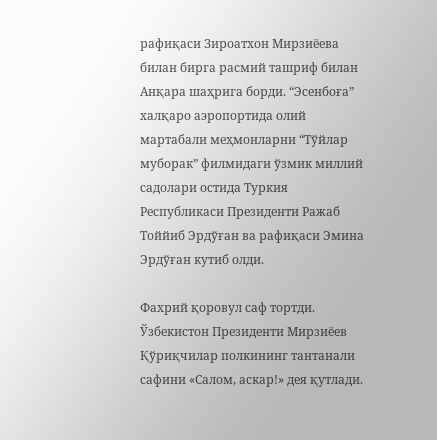рафиқаси Зироатхон Мирзиёева билан бирга расмий ташриф билан Анқара шаҳрига борди. “Эсенбоға” халқаро аэропортида олий мартабали меҳмонларни “Тўйлар муборак” филмидаги ўзмик миллий садолари остида Туркия Республикаси Президенти Ражаб Тоййиб Эрдўған ва рафиқаси Эмина Эрдўған кутиб олди.

Фахрий қоровул саф тортди. Ўзбекистон Президенти Мирзиёев Қўриқчилар полкининг тантанали сафини «Салом, аскар!» дея қутлади.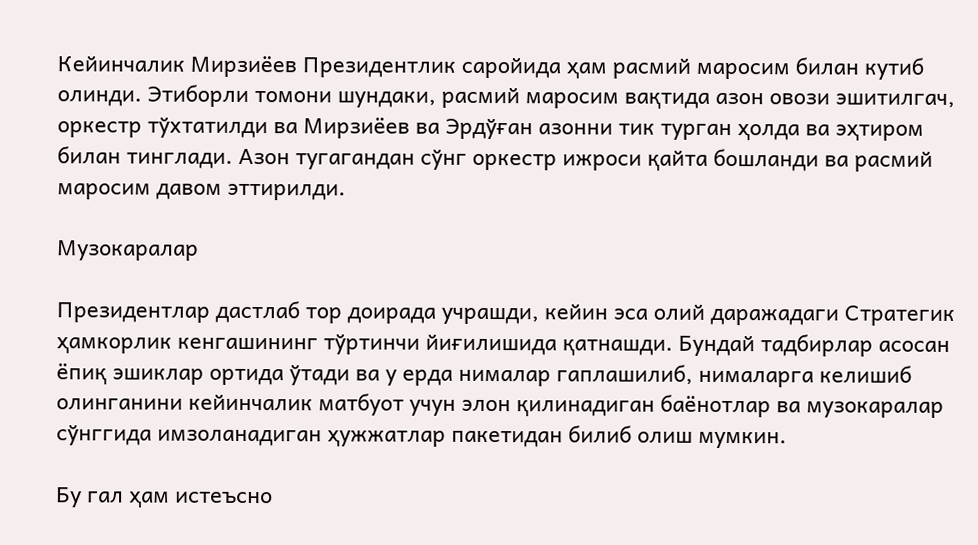Кейинчалик Мирзиёев Президентлик саройида ҳам расмий маросим билан кутиб олинди. Этиборли томони шундаки, расмий маросим вақтида азон овози эшитилгач, оркестр тўхтатилди ва Мирзиёев ва Эрдўған азонни тик турган ҳолда ва эҳтиром билан тинглади. Азон тугагандан сўнг оркестр ижроси қайта бошланди ва расмий маросим давом эттирилди.

Музокаралар

Президентлар дастлаб тор доирада учрашди, кейин эса олий даражадаги Стратегик ҳамкорлик кенгашининг тўртинчи йиғилишида қатнашди. Бундай тадбирлар асосан ёпиқ эшиклар ортида ўтади ва у ерда нималар гаплашилиб, нималарга келишиб олинганини кейинчалик матбуот учун элон қилинадиган баёнотлар ва музокаралар сўнггида имзоланадиган ҳужжатлар пакетидан билиб олиш мумкин.

Бу гал ҳам истеъсно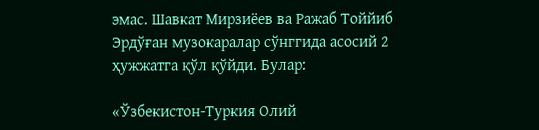эмас. Шавкат Мирзиёев ва Ражаб Тоййиб Эрдўған музокаралар сўнггида асосий 2 ҳужжатга қўл қўйди. Булар:

«Ўзбекистон-Туркия Олий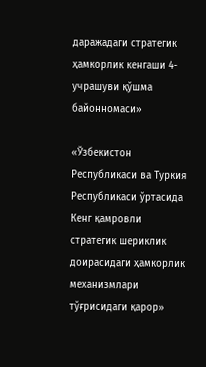даражадаги стратегик ҳамкорлик кенгаши 4-учрашуви қўшма байонномаси»

«Ўзбекистон Республикаси ва Туркия Республикаси ўртасида Кенг қамровли стратегик шериклик доирасидаги ҳамкорлик механизмлари тўғрисидаги қарор»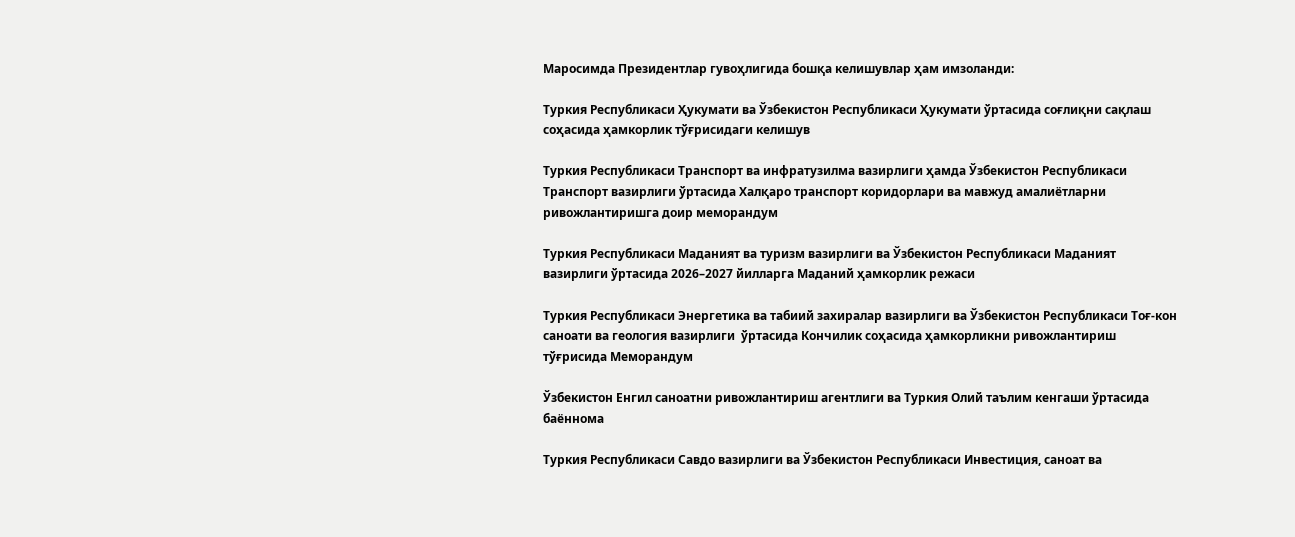Маросимда Президентлар гувоҳлигида бошқа келишувлар ҳам имзоланди:

Туркия Республикаси Ҳукумати ва Ўзбекистон Республикаси Ҳукумати ўртасида соғлиқни сақлаш соҳасида ҳамкорлик тўғрисидаги келишув

Туркия Республикаси Транспорт ва инфратузилма вазирлиги ҳамда Ўзбекистон Республикаси Транспорт вазирлиги ўртасида Халқаро транспорт коридорлари ва мавжуд амалиётларни ривожлантиришга доир меморандум

Туркия Республикаси Маданият ва туризм вазирлиги ва Ўзбекистон Республикаси Маданият вазирлиги ўртасида 2026–2027 йилларга Маданий ҳамкорлик режаси

Туркия Республикаси Энергетика ва табиий захиралар вазирлиги ва Ўзбекистон Республикаси Тоғ-кон саноати ва геология вазирлиги  ўртасида Кончилик соҳасида ҳамкорликни ривожлантириш тўғрисида Меморандум

Ўзбекистон Енгил саноатни ривожлантириш агентлиги ва Туркия Олий таълим кенгаши ўртасида баённома

Туркия Республикаси Савдо вазирлиги ва Ўзбекистон Республикаси Инвестиция, саноат ва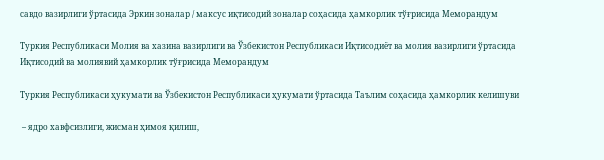савдо вазирлиги ўртасида Эркин зоналар / максус иқтисодий зоналар соҳасида ҳамкорлик тўғрисида Меморандум

Туркия Республикаси Молия ва хазина вазирлиги ва Ўзбекистон Республикаси Иқтисодиёт ва молия вазирлиги ўртасида Иқтисодий ва молиявий ҳамкорлик тўғрисида Меморандум

Туркия Республикаси ҳукумати ва Ўзбекистон Республикаси ҳукумати ўртасида Таълим соҳасида ҳамкорлик келишуви

 – ядро хавфсизлиги, жисман ҳимоя қилиш,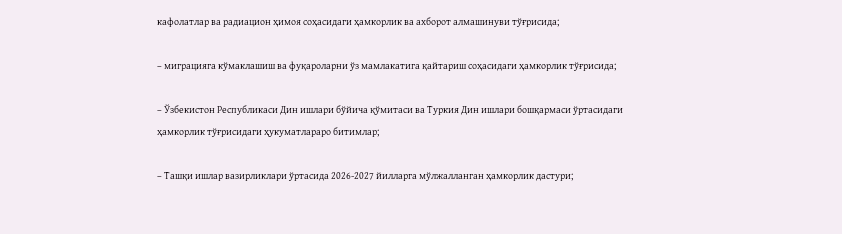кафолатлар ва радиацион ҳимоя соҳасидаги ҳамкорлик ва ахборот алмашинуви тўғрисида;

– миграцияга кўмаклашиш ва фуқароларни ўз мамлакатига қайтариш соҳасидаги ҳамкорлик тўғрисида;

– Ўзбекистон Республикаси Дин ишлари бўйича қўмитаси ва Туркия Дин ишлари бошқармаси ўртасидаги ҳамкорлик тўғрисидаги ҳукуматлараро битимлар;

– Ташқи ишлар вазирликлари ўртасида 2026-2027 йилларга мўлжалланган ҳамкорлик дастури;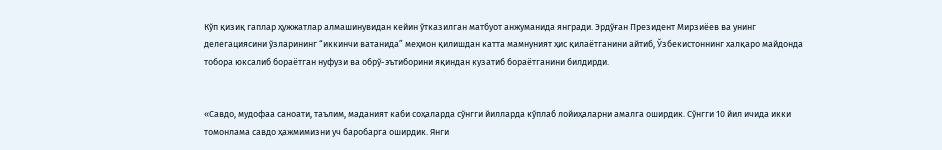Кўп қизиқ гаплар ҳужжатлар алмашинувидан кейин ўтказилган матбуот анжуманида янгради. Эрдўған Президент Мирзиёев ва унинг делегациясини ўзларининг “иккинчи ватанида” меҳмон қилишдан катта мамнуният ҳис қилаётганини айтиб, Ўзбекистоннинг халқаро майдонда тобора юксалиб бораётган нуфузи ва обрў-эътиборини яқиндан кузатиб бораётганини билдирди.


«Савдо, мудофаа саноати, таълим, маданият каби соҳаларда сўнгги йилларда кўплаб лойиҳаларни амалга оширдик. Сўнгги 10 йил ичида икки томонлама савдо ҳажмимизни уч баробарга оширдик. Янги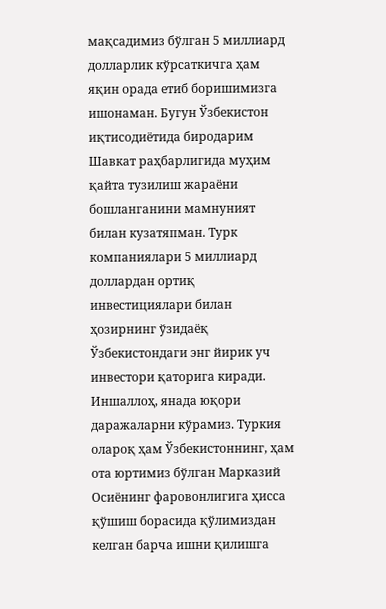мақсадимиз бўлган 5 миллиард долларлик кўрсаткичга ҳам яқин орада етиб боришимизга ишонаман. Бугун Ўзбекистон иқтисодиётида биродарим Шавкат раҳбарлигида муҳим қайта тузилиш жараёни бошланганини мамнуният билан кузатяпман. Турк компаниялари 5 миллиард доллардан ортиқ инвестициялари билан ҳозирнинг ўзидаёқ Ўзбекистондаги энг йирик уч инвестори қаторига киради. Иншаллоҳ, янада юқори даражаларни кўрамиз. Туркия олароқ ҳам Ўзбекистоннинг, ҳам ота юртимиз бўлган Марказий Осиёнинг фаровонлигига ҳисса қўшиш борасида қўлимиздан келган барча ишни қилишга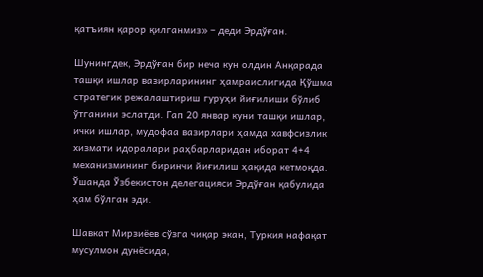қатъиян қарор қилганмиз» – деди Эрдўған.

Шунингдек, Эрдўған бир неча кун олдин Анқарада ташқи ишлар вазирларининг ҳамраислигида Қўшма стратегик режалаштириш гуруҳи йиғилиши бўлиб ўтганини эслатди. Гап 20 январ куни ташқи ишлар, ички ишлар, мудофаа вазирлари ҳамда хавфсизлик хизмати идоралари раҳбарларидан иборат 4+4 механизмининг биринчи йиғилиш ҳақида кетмоқда. Ўшанда Ўзбекистон делегацияси Эрдўған қабулида ҳам бўлган эди.

Шавкат Мирзиёев сўзга чиқар экан, Туркия нафақат мусулмон дунёсида,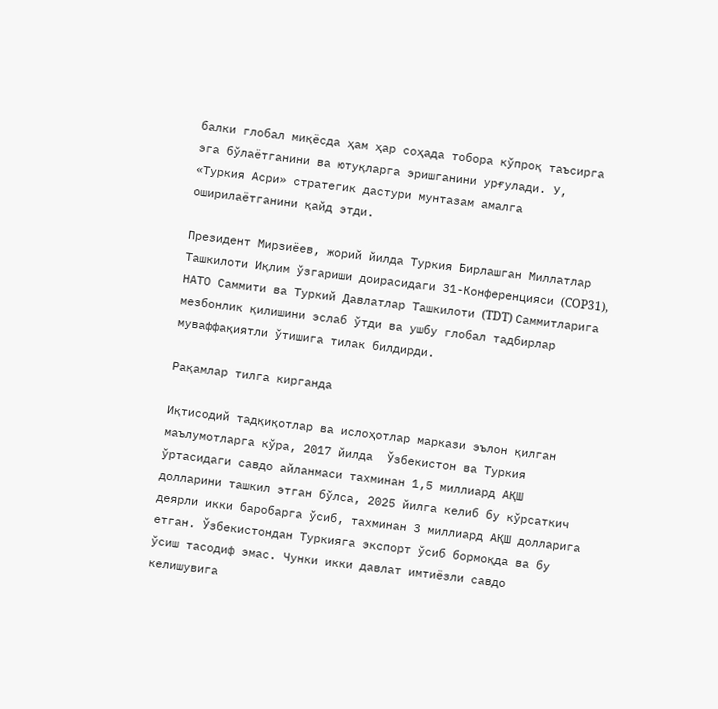балки глобал миқёсда ҳам ҳар соҳада тобора кўпроқ таъсирга эга бўлаётганини ва ютуқларга эришганини урғулади. У,  «Туркия Асри» стратегик дастури мунтазам амалга оширилаётганини қайд этди.

Президент Мирзиёев, жорий йилда Туркия Бирлашган Миллатлар Ташкилоти Иқлим ўзгариши доирасидаги 31-Конференцияси (COP31), НАТО Саммити ва Туркий Давлатлар Ташкилоти (TDT) Саммитларига мезбонлик қилишини эслаб ўтди ва ушбу глобал тадбирлар муваффақиятли ўтишига тилак билдирди.

Рақамлар тилга кирганда

Иқтисодий тадқиқотлар ва ислоҳотлар маркази эълон қилган маълумотларга кўра, 2017 йилда  Ўзбекистон ва Туркия ўртасидаги савдо айланмаси тахминан 1,5 миллиард АҚШ долларини ташкил этган бўлса, 2025 йилга келиб бу кўрсаткич деярли икки баробарга ўсиб, тахминан 3 миллиард АҚШ долларига етган. Ўзбекистондан Туркияга экспорт ўсиб бормоқда ва бу ўсиш тасодиф эмас. Чунки икки давлат имтиёзли савдо келишувига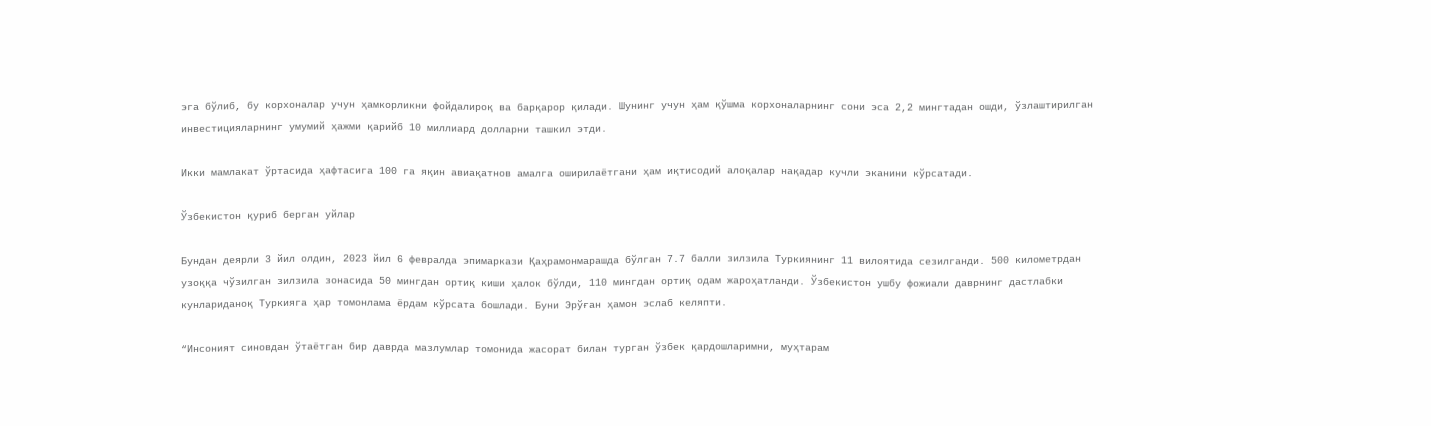эга бўлиб, бу корхоналар учун ҳамкорликни фойдалироқ ва барқарор қилади. Шунинг учун ҳам қўшма корхоналарнинг сони эса 2,2 мингтадан ошди, ўзлаштирилган инвестицияларнинг умумий ҳажми қарийб 10 миллиард долларни ташкил этди.

Икки мамлакат ўртасида ҳафтасига 100 га яқин авиақатнов амалга оширилаётгани ҳам иқтисодий алоқалар нақадар кучли эканини кўрсатади.

Ўзбекистон қуриб берган уйлар

Бундан деярли 3 йил олдин, 2023 йил 6 февралда эпимаркази Қаҳрамонмарашда бўлган 7.7 балли зилзила Туркиянинг 11 вилоятида сезилганди. 500 километрдан узоққа чўзилган зилзила зонасида 50 мингдан ортиқ киши ҳалок бўлди, 110 мингдан ортиқ одам жароҳатланди. Ўзбекистон ушбу фожиали даврнинг дастлабки кунлариданоқ Туркияга ҳар томонлама ёрдам кўрсата бошлади. Буни Эрўған ҳамон эслаб келяпти.

“Инсоният синовдан ўтаётган бир даврда мазлумлар томонида жасорат билан турган ўзбек қардошларимни, муҳтарам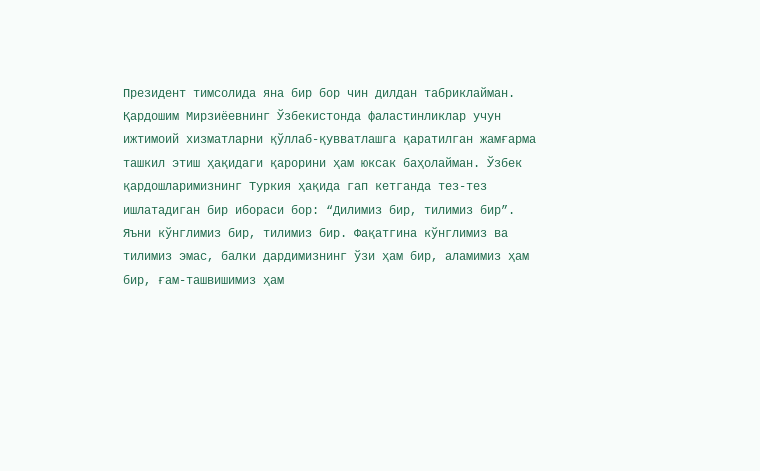Президент тимсолида яна бир бор чин дилдан табриклайман. Қардошим Мирзиёевнинг Ўзбекистонда фаластинликлар учун ижтимоий хизматларни қўллаб-қувватлашга қаратилган жамғарма ташкил этиш ҳақидаги қарорини ҳам юксак баҳолайман. Ўзбек қардошларимизнинг Туркия ҳақида гап кетганда тез-тез ишлатадиган бир ибораси бор: “Дилимиз бир, тилимиз бир”. Яъни кўнглимиз бир, тилимиз бир. Фақатгина кўнглимиз ва тилимиз эмас, балки дардимизнинг ўзи ҳам бир, аламимиз ҳам бир, ғам-ташвишимиз ҳам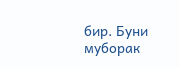бир. Буни муборак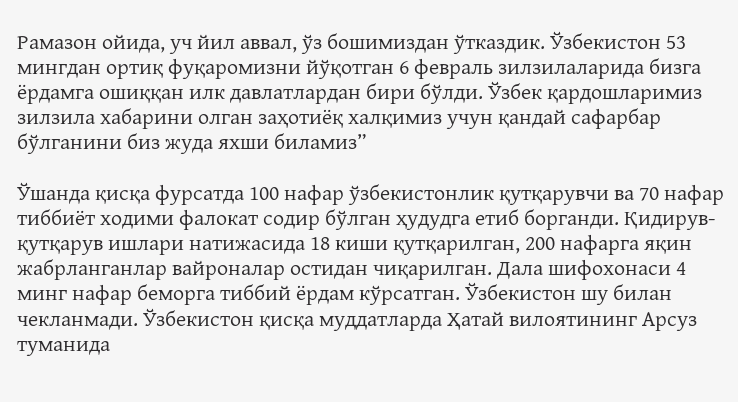Рамазон ойида, уч йил аввал, ўз бошимиздан ўтказдик. Ўзбекистон 53 мингдан ортиқ фуқаромизни йўқотган 6 февраль зилзилаларида бизга ёрдамга ошиққан илк давлатлардан бири бўлди. Ўзбек қардошларимиз зилзила хабарини олган заҳотиёқ халқимиз учун қандай сафарбар бўлганини биз жуда яхши биламиз”

Ўшанда қисқа фурсатда 100 нафар ўзбекистонлик қутқарувчи ва 70 нафар тиббиёт ходими фалокат содир бўлган ҳудудга етиб борганди. Қидирув-қутқарув ишлари натижасида 18 киши қутқарилган, 200 нафарга яқин жабрланганлар вайроналар остидан чиқарилган. Дала шифохонаси 4 минг нафар беморга тиббий ёрдам кўрсатган. Ўзбекистон шу билан чекланмади. Ўзбекистон қисқа муддатларда Ҳатай вилоятининг Арсуз туманида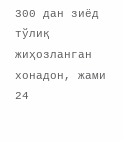300 дан зиёд тўлиқ жиҳозланган хонадон, жами 24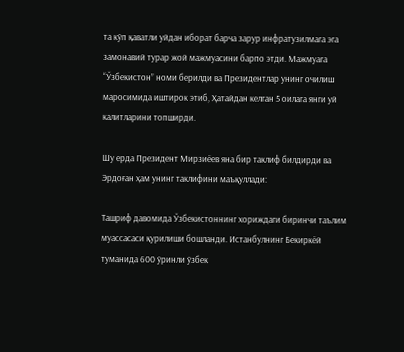та кўп қаватли уйдан иборат барча зарур инфратузилмага эга замонавий турар жой мажмуасини барпо этди. Мажмуага “Ўзбекистон” номи берилди ва Президентлар унинг очилиш маросимида иштирок этиб, Ҳатайдан келган 5 оилага янги уй калитларини топширди.

Шу ерда Президент Мирзиёев яна бир таклиф билдирди ва Эрдоған ҳам унинг таклифини маъқуллади:

Ташриф давомида Ўзбекистоннинг хориждаги биринчи таълим муассасаси қурилиши бошланди. Истанбулнинг Бекиркёй туманида 600 ўринли ўзбек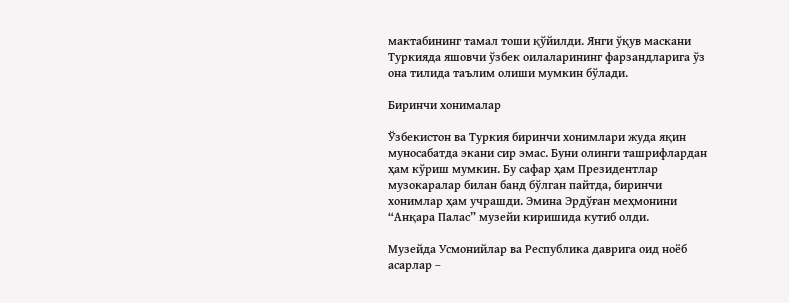мактабининг тамал тоши қўйилди. Янги ўқув маскани Туркияда яшовчи ўзбек оилаларининг фарзандларига ўз она тилида таълим олиши мумкин бўлади.

Биринчи хонималар

Ўзбекистон ва Туркия биринчи хонимлари жуда яқин муносабатда экани сир эмас. Буни олинги ташрифлардан ҳам кўриш мумкин. Бу сафар ҳам Президентлар музокаралар билан банд бўлган пайтда, биринчи хонимлар ҳам учрашди. Эмина Эрдўған меҳмонини “Анқара Палас” музейи киришида кутиб олди.

Музейда Усмонийлар ва Республика даврига оид ноёб асарлар –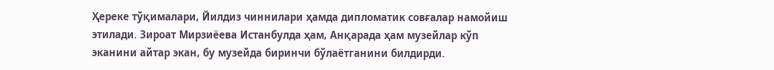Ҳереке тўқималари, Йилдиз чиннилари ҳамда дипломатик совғалар намойиш этилади. Зироат Мирзиёева Истанбулда ҳам, Анқарада ҳам музейлар кўп эканини айтар экан, бу музейда биринчи бўлаётганини билдирди.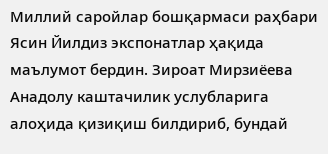Миллий саройлар бошқармаси раҳбари Ясин Йилдиз экспонатлар ҳақида маълумот бердин. Зироат Мирзиёева Анадолу каштачилик услубларига алоҳида қизиқиш билдириб, бундай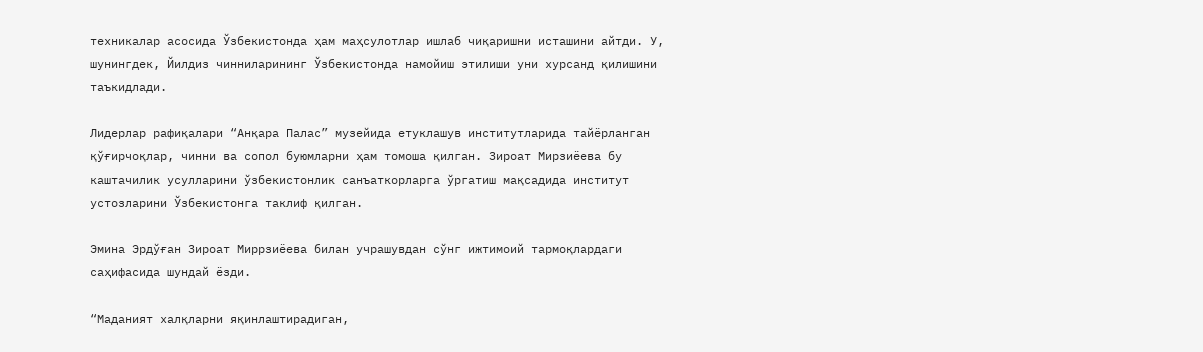техникалар асосида Ўзбекистонда ҳам маҳсулотлар ишлаб чиқаришни исташини айтди. У, шунингдек, Йилдиз чинниларининг Ўзбекистонда намойиш этилиши уни хурсанд қилишини таъкидлади.

Лидерлар рафиқалари “Анқара Палас” музейида етуклашув институтларида тайёрланган қўғирчоқлар, чинни ва сопол буюмларни ҳам томоша қилган. Зироат Мирзиёева бу каштачилик усулларини ўзбекистонлик санъаткорларга ўргатиш мақсадида институт устозларини Ўзбекистонга таклиф қилган.

Эмина Эрдўған Зироат Миррзиёева билан учрашувдан сўнг ижтимоий тармоқлардаги саҳифасида шундай ёзди.

“Маданият халқларни яқинлаштирадиган,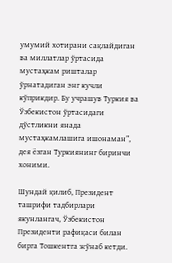умумий хотирани сақлайдиган ва миллатлар ўртасида мустаҳкам ришталар ўрнатадиган энг кучли кўприкдир. Бу учрашув Туркия ва Ўзбекистон ўртасидаги дўстликни янада мустаҳкамлашига ишонаман”, дея ёзган Туркиянинг биринчи хоними.

Шундай қилиб, Президент ташрифи тадбирлари якунлангач, Ўзбекистон Президенти рафиқаси билан бирга Тошкентга жўнаб кетди.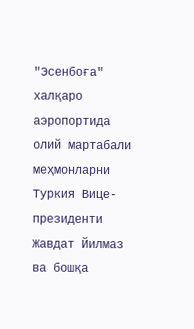"Эсенбоға" халқаро аэропортида олий мартабали меҳмонларни Туркия Вице-президенти Жавдат Йилмаз ва бошқа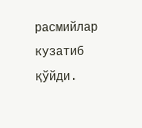расмийлар кузатиб қўйди.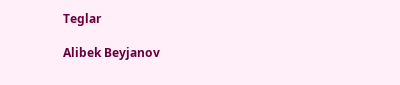Teglar

Alibek Beyjanov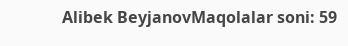Alibek BeyjanovMaqolalar soni: 59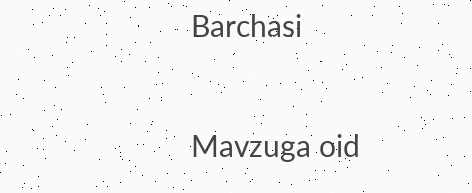Barchasi

Mavzuga oid